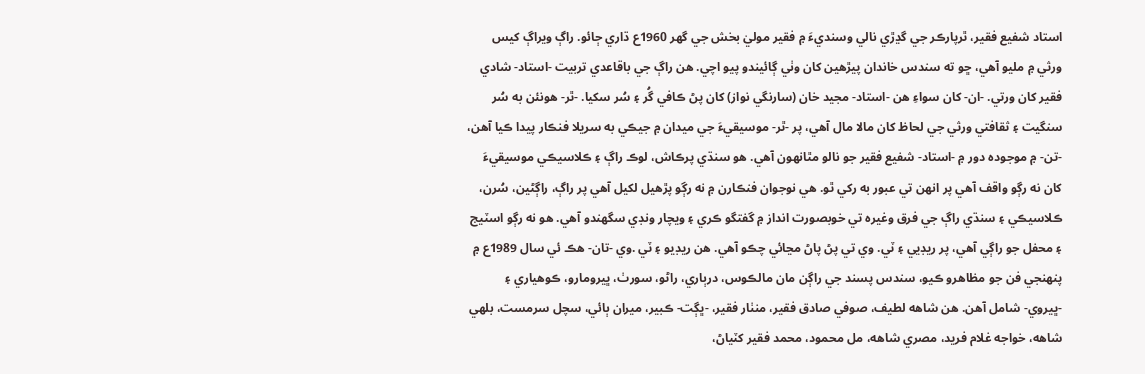استاد شفيع فقير، ٿرپارڪر جي گڍڙي نالي وسنديءَ ۾ فقير موليٰ بخش جي گهر 1960ع ڌاري ڄائو. راڳ ويراڳ کيس ورثي ۾ مليو آهي، ڇو ته سندس خاندان پيڙهين کان وٺي ڳائيندو پيو اچي. هن راڳ جي باقاعدي تربيت -استاد- شادي فقير کان ورتي. -ان- کان سواءِ هن -استاد- مجيد خان (سارنگي نواز) کان پڻ ڪافي گُر ۽ سُر سکيا. -ٿر- هونئن به سُر سنگيت ۽ ثقافتي ورثي جي لحاظ کان مالا مال آهي، پر -ٿر- موسيقيءَ جي ميدان ۾ جيڪي به سريلا فنڪار پيدا ڪيا آهن، -تن- ۾ موجوده دور ۾ -استاد- شفيع فقير جو نالو مٿانهون آهي. هو سنڌي پرڪاش، لوڪ راڳ ۽ ڪلاسيڪي موسيقيءَ کان نه رڳو واقف آهي پر انهن تي عبور به رکي ٿو. هي نوجوان فنڪارن ۾ نه رڳو پڙهيل لکيل آهي پر راڳ، راڳڻين، سُرن، ڪلاسيڪي ۽ سنڌي راڳ جي فرق وغيره تي خوبصورت انداز ۾ گفتگو ڪري ۽ ويچار ونڊي سگهندو آهي. هو نه رڳو اسٽيج ۽ محفل جو راڳي آهي، پر ريڊيي ۽ ٽي. وي تي پڻ پاڻ مڃائي چڪو آهي. هن ريڊيو ۽ ٽي .وي -تان- هڪ ئي سال 1989ع ۾ پنهنجي فن جو مظاهرو ڪيو، سندس پسند جي راڳن مان مالڪوس، درٻاري، راڻو، سورٺ، ڀيرومارو، ڪوهياري ۽ -ڀيروي- شامل آهن. هن شاهه لطيف، صوفي صادق فقير، منٺار فقير، -ڀڳت- ڪبير، ميران ٻائي، سچل سرمست، بلهي شاهه، خواجه غلام فريد، مصري شاهه، مل محمود، محمد فقير کٽياڻ،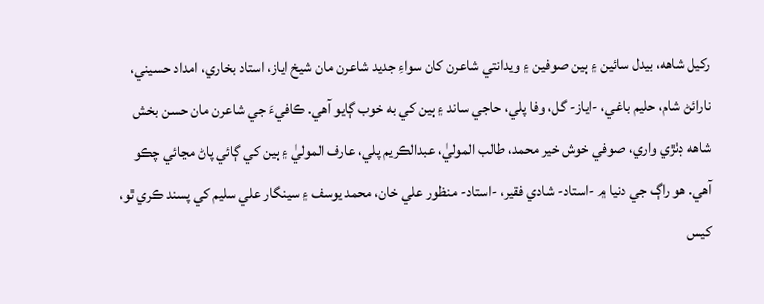رکيل شاهه، بيدل سائين ۽ ٻين صوفين ۽ ويدانتي شاعرن کان سواءِ جديد شاعرن مان شيخ اياز، استاد بخاري، امداد حسيني، نارائڻ شام، حليم باغي، -اياز- گل، وفا پلي، حاجي ساند ۽ ٻين کي به خوب ڳايو آهي. ڪافيءَ جي شاعرن مان حسن بخش شاهه ڊٺڙي واري، صوفي خوش خير محمد، طالب الموليٰ، عبدالڪريم پلي، عارف الموليٰ ۽ ٻين کي ڳائي پاڻ مڃائي چڪو آهي. هو راڳ جي دنيا ۾ -استاد- شادي فقير، -استاد- منظور علي خان، محمد يوسف ۽ سينگار علي سليم کي پسند ڪري ٿو، کيس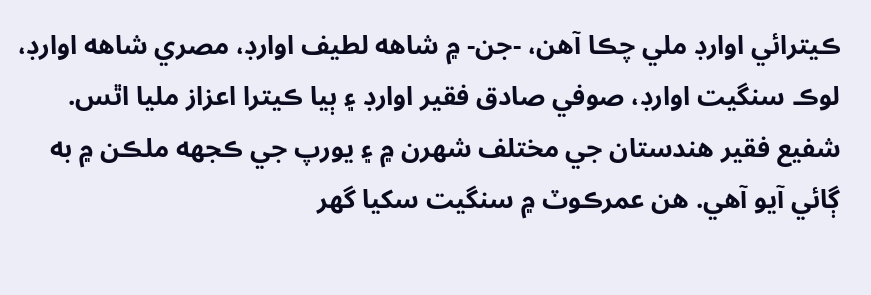ڪيترائي اوارڊ ملي چڪا آهن، -جن- ۾ شاهه لطيف اوارڊ، مصري شاهه اوارڊ، لوڪ سنگيت اوارڊ، صوفي صادق فقير اوارڊ ۽ ٻيا ڪيترا اعزاز مليا اٿس. شفيع فقير هندستان جي مختلف شهرن ۾ ۽ يورپ جي ڪجهه ملڪن ۾ به ڳائي آيو آهي. هن عمرڪوٽ ۾ سنگيت سکيا گهر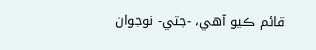قائم ڪيو آهي، -جتي- نوجوان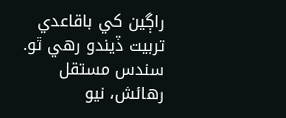راڳين کي باقاعدي تربيت ڏيندو رهي ٿو. سندس مستقل رهائش، نيو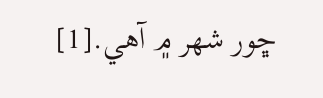ڇور شهر ۾ آهي.[1]